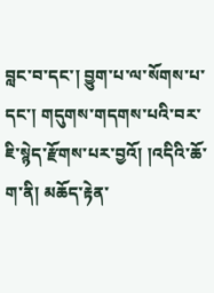བླང་བ་དང་། བྱུག་པ་ལ་སོགས་པ་དང་། གདུགས་གདགས་པའི་བར་ཇི་སྙེད་རྫོགས་པར་བྱའོ། །འདིའི་ཆོ་ག་ནི། མཆོད་རྟེན་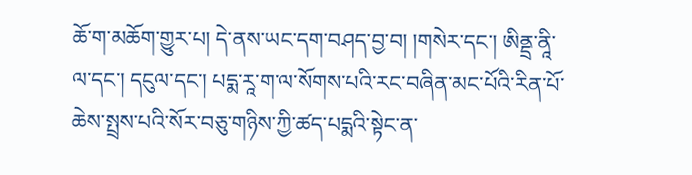ཆོ་ག་མཆོག་གྱུར་པ། དེ་ནས་ཡང་དག་བཤད་བྱ་བ། །གསེར་དང་། ཨིནྡྲ་ནཱི་ལ་དང་། དངུལ་དང་། པདྨ་རཱ་ག་ལ་སོགས་པའི་རང་བཞིན་མང་པོའི་རིན་པོ་ཆེས་སྤྲས་པའི་སོར་བཅུ་གཉིས་ཀྱི་ཚད་པདྨའི་སྟེང་ན་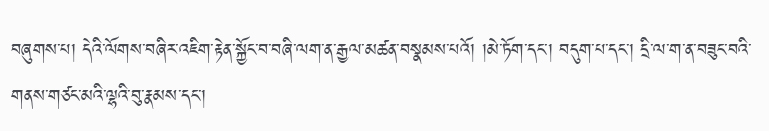བཞུགས་པ། དེའི་ལོགས་བཞིར་འཇིག་རྟེན་སྐྱོང་བ་བཞི་ལག་ན་རྒྱལ་མཚན་བསྣམས་པའོ། །མེ་ཏོག་དང་། བདུག་པ་དང་། དྲི་ལ་ག་ན་བཟུང་བའི་གནས་གཙང་མའི་ལྷའི་བུ་རྣམས་དང་།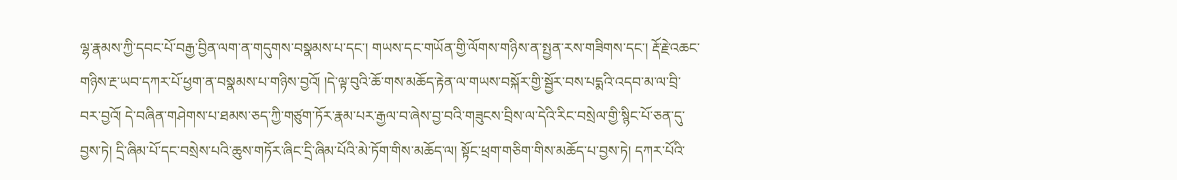ལྷ་རྣམས་ཀྱི་དབང་པོ་བརྒྱ་བྱིན་ལག་ན་གདུགས་བསྣམས་པ་དང་། གཡས་དང་གཡོན་གྱི་ལོགས་གཉིས་ན་སྤྱན་རས་གཟིགས་དང་། རྡོ་རྗེ་འཆང་གཉིས་རྔ་ཡབ་དཀར་པོ་ཕྱག་ན་བསྣམས་པ་གཉིས་བྱའོ། །དེ་ལྟ་བུའི་ཆོ་གས་མཆོད་རྟེན་ལ་གཡས་བསྐོར་གྱི་སྦྱོར་བས་པདྨའི་འདབ་མ་ལ་བྲི་བར་བྱའོ། དེ་བཞིན་གཤེགས་པ་ཐམས་ཅད་ཀྱི་གཙུག་ཏོར་རྣམ་པར་རྒྱལ་བ་ཞེས་བྱ་བའི་གཟུངས་བྲིས་ལ་དེའི་རིང་བསྲེལ་གྱི་སྙིང་པོ་ཅན་དུ་བྱས་ཏེ། དྲི་ཞིམ་པོ་དང་བསྲེས་པའི་ཆུས་གཏོར་ཞིང་དྲི་ཞིམ་པོའི་མེ་ཏོག་གིས་མཆོད་ལ། སྟོང་ཕྲག་གཅིག་གིས་མཆོད་པ་བྱས་ཏེ། དཀར་པོའི་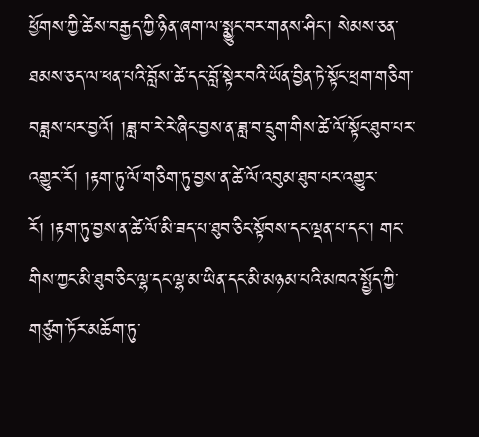ཕྱོགས་ཀྱི་ཚེས་བརྒྱད་ཀྱི་ཉིན་ཞག་ལ་སྨྱུང་བར་གནས་ཤིང་། སེམས་ཅན་ཐམས་ཅད་ལ་ཕན་པའི་བློས་ཚེ་དང་བློ་སྟེར་བའི་ཡོན་བྱིན་ཏེ་སྟོང་ཕྲག་གཅིག་བཟླས་པར་བྱའོ། །ཟླ་བ་རེ་རེ་ཞིང་བྱས་ན་ཟླ་བ་དྲུག་གིས་ཚེ་ལོ་སྟོང་ཐུབ་པར་འགྱུར་རོ། །རྟག་ཏུ་ལོ་གཅིག་ཏུ་བྱས་ན་ཚེ་ལོ་འབུམ་ཐུབ་པར་འགྱུར་རོ། །རྟག་ཏུ་བྱས་ན་ཚེ་ལོ་མི་ཟད་པ་ཐུབ་ཅིང་སྟོབས་དང་ལྡན་པ་དང་། གང་གིས་ཀྱང་མི་ཐུབ་ཅིང་ལྷ་དང་ལྷ་མ་ཡིན་དང་མི་མཉམ་པའི་མཁའ་སྤྱོད་ཀྱི་གཙུག་ཏོར་མཆོག་ཏུ་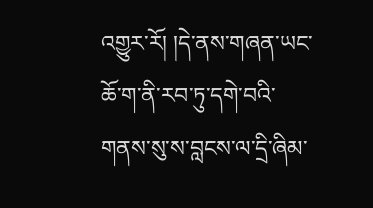འགྱུར་རོ། །དེ་ནས་གཞན་ཡང་ཆོ་ག་ནི་རབ་ཏུ་དགེ་བའི་གནས་སུ་ས་བླངས་ལ་དྲི་ཞིམ་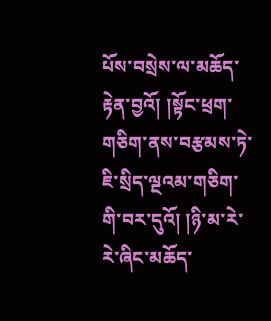པོས་བསྲེས་ལ་མཆོད་རྟེན་བྱའོ། །སྟོང་ཕྲག་གཅིག་ནས་བརྩམས་ཏེ་ཇི་སྲིད་ལྔའམ་གཅིག་གི་བར་དུའོ། །ཉི་མ་རེ་རེ་ཞིང་མཆོད་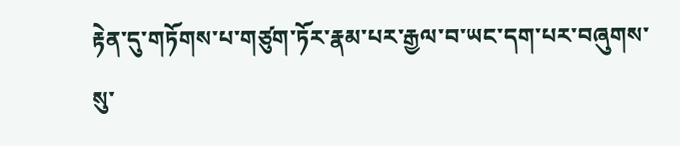རྟེན་དུ་གཏོགས་པ་གཙུག་ཏོར་རྣམ་པར་རྒྱལ་བ་ཡང་དག་པར་བཞུགས་སུ་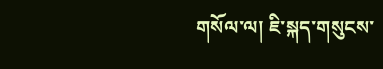གསོལ་ལ། ཇི་སྐད་གསུངས་